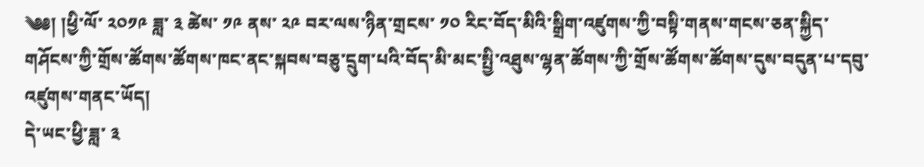༄༅། །ཕྱི་ལོ་ ༢༠༡༩ ཟླ་ ༣ ཚེས་ ༡༩ ནས་ ༢༩ བར་ལས་ཉིན་གྲངས་ ༡༠ རིང་བོད་མིའི་སྒྲིག་འཛུགས་ཀྱི་བསྟི་གནས་གངས་ཅན་སྐྱིད་གཤོངས་ཀྱི་གྲོས་ཚོགས་ཚོགས་ཁང་ནང་སྐབས་བཅུ་དྲུག་པའི་བོད་མི་མང་སྤྱི་འཐུས་ལྷན་ཚོགས་ཀྱི་གྲོས་ཚོགས་ཚོགས་དུས་བདུན་པ་དབུ་འཛུགས་གནང་ཡོད།
དེ་ཡང་ཕྱི་ཟླ་ ༣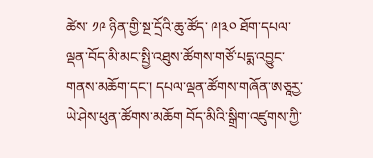ཚེས་ ༡༩ ཉིན་གྱི་སྔ་དྲོའི་ཆུ་ཚོད་ ༩།༣༠ ཐོག་དཔལ་ལྡན་བོད་མི་མང་སྤྱི་འཐུས་ཚོགས་གཙོ་པདྨ་འབྱུང་གནས་མཆོག་དང་། དཔལ་ལྡན་ཚོགས་གཞོན་ཨཅཱརྱ་ཡེ་ཤེས་ཕུན་ཚོགས་མཆོག བོད་མིའི་སྒྲིག་འཛུགས་ཀྱི་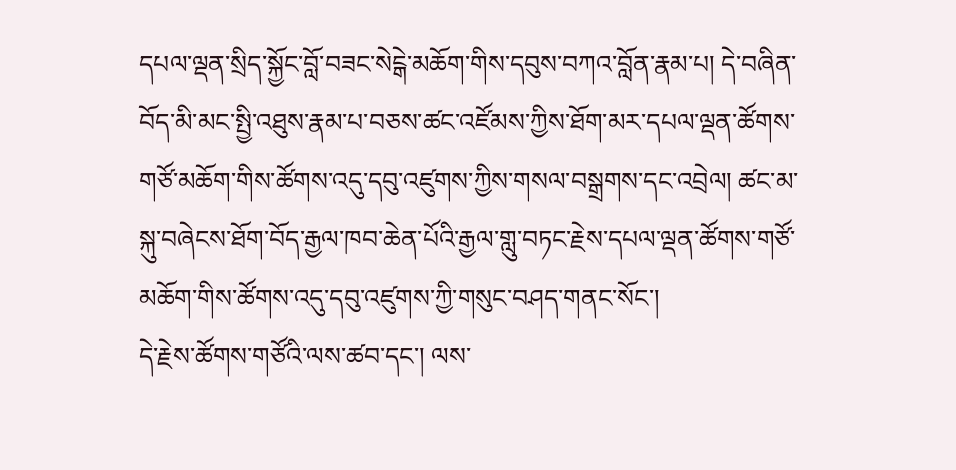དཔལ་ལྡན་སྲིད་སྐྱོང་བློ་བཟང་སེངྒེ་མཆོག་གིས་དབུས་བཀའ་བློན་རྣམ་པ། དེ་བཞིན་བོད་མི་མང་སྤྱི་འཐུས་རྣམ་པ་བཅས་ཚང་འཛོམས་ཀྱིས་ཐོག་མར་དཔལ་ལྡན་ཚོགས་གཙོ་མཆོག་གིས་ཚོགས་འདུ་དབུ་འཛུགས་ཀྱིས་གསལ་བསྒྲགས་དང་འབྲེལ། ཚང་མ་སྐུ་བཞེངས་ཐོག་བོད་རྒྱལ་ཁབ་ཆེན་པོའི་རྒྱལ་གླུ་བཏང་རྗེས་དཔལ་ལྡན་ཚོགས་གཙོ་མཆོག་གིས་ཚོགས་འདུ་དབུ་འཛུགས་ཀྱི་གསུང་བཤད་གནང་སོང་།
དེ་རྗེས་ཚོགས་གཙོའི་ལས་ཚབ་དང་། ལས་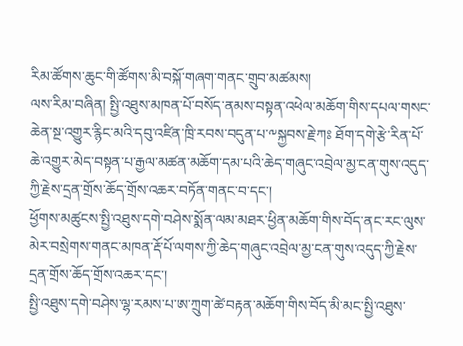རིམ་ཚོགས་ཆུང་གི་ཚོགས་མི་བསྐོ་གཞག་གནང་གྲུབ་མཚམས།
ལས་རིམ་བཞིན། སྤྱི་འཐུས་མཁན་པོ་བསོད་ནམས་བསྟན་འཕེལ་མཆོག་གིས་དཔལ་གསང་ཆེན་སྔ་འགྱུར་རྙིང་མའི་དབུ་འཛིན་ཁྲི་རབས་བདུན་པ་༸སྐྱབས་རྗེ་ཀཿ ཐོག་དགེ་རྩེ་རིན་པོ་ཆེ་འགྱུར་མེད་བསྟན་པ་རྒྱལ་མཚན་མཆོག་དམ་པའི་ཆེད་གཞུང་འབྲེལ་མྱ་ངན་གུས་འདུད་ཀྱི་རྗེས་དྲན་གྲོས་ཆོད་གྲོས་འཆར་བཏོན་གནང་བ་དང་།
ཕྱོགས་མཚུངས་སྤྱི་འཐུས་དགེ་བཤེས་སྨོན་ལམ་མཐར་ཕྱིན་མཆོག་གིས་བོད་ནང་རང་ལུས་མེར་བསྲེགས་གནང་མཁན་རྡོ་པོ་ལགས་ཀྱི་ཆེད་གཞུང་འབྲེལ་མྱ་ངན་གུས་འདུད་ཀྱི་རྗེས་དྲན་གྲོས་ཆོད་གྲོས་འཆར་དང་།
སྤྱི་འཐུས་དགེ་བཤེས་ལྷ་རམས་པ་ཨ་ཀྲུག་ཚེ་བརྟན་མཆོག་གིས་བོད་མི་མང་སྤྱི་འཐུས་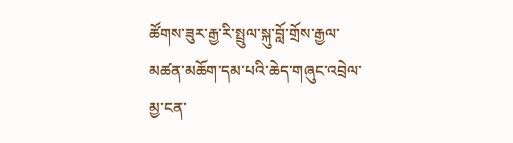ཚོགས་ཟུར་རྒྱ་རི་སྤྲུལ་སྐུ་བློ་གྲོས་རྒྱལ་མཚན་མཆོག་དམ་པའི་ཆེད་གཞུང་འབྲེལ་མྱ་ངན་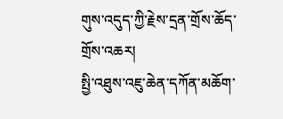གུས་འདུད་ཀྱི་རྗེས་དྲན་གྲོས་ཆོད་གྲོས་འཆར།
སྤྱི་འཐུས་འཇུ་ཆེན་དཀོན་མཆོག་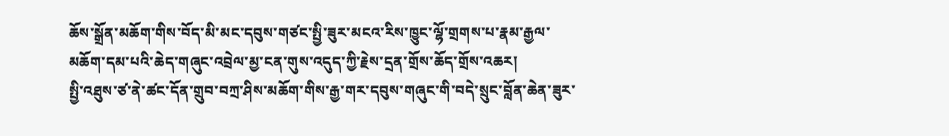ཆོས་སྒྲོན་མཆོག་གིས་བོད་མི་མང་དབུས་གཙང་སྤྱི་ཟུར་མངའ་རིས་ཁྱུང་ལྷོ་གྲགས་པ་རྣམ་རྒྱལ་མཆོག་དམ་པའི་ཆེད་གཞུང་འབྲེལ་མྱ་ངན་གུས་འདུད་ཀྱི་རྗེས་དྲན་གྲོས་ཆོད་གྲོས་འཆར།
སྤྱི་འཐུས་ཙ་ནེ་ཚང་དོན་གྲུབ་བཀྲ་ཤིས་མཆོག་གིས་རྒྱ་གར་དབུས་གཞུང་གི་བདེ་སྲུང་བློན་ཆེན་ཟུར་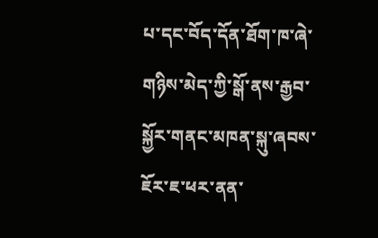པ་དང་བོད་དོན་ཐོག་ཁ་ཞེ་གཉིས་མེད་ཀྱི་སྒོ་ནས་རྒྱབ་སྐྱོར་གནང་མཁན་སྐུ་ཞབས་ཇོར་ཇ་ཕར་ནན་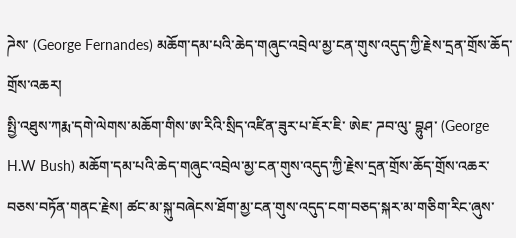ཌེས་ (George Fernandes) མཆོག་དམ་པའི་ཆེད་གཞུང་འབྲེལ་མྱ་ངན་གུས་འདུད་ཀྱི་རྗེས་དྲན་གྲོས་ཆོད་གྲོས་འཆར།
སྤྱི་འཐུས་ཀརྨ་དགེ་ལེགས་མཆོག་གིས་ཨ་རིའི་སྲིད་འཛིན་ཟུར་པ་ཇོར་ཇི་ ཨེཇ་ ཌབ་ལུ་ བྷུཤ་ (George H.W Bush) མཆོག་དམ་པའི་ཆེད་གཞུང་འབྲེལ་མྱ་ངན་གུས་འདུད་ཀྱི་རྗེས་དྲན་གྲོས་ཆོད་གྲོས་འཆར་བཅས་བཏོན་གནང་རྗེས། ཚང་མ་སྐུ་བཞེངས་ཐོག་མྱ་ངན་གུས་འདུད་ངག་བཅད་སྐར་མ་གཅིག་རིང་ཞུས་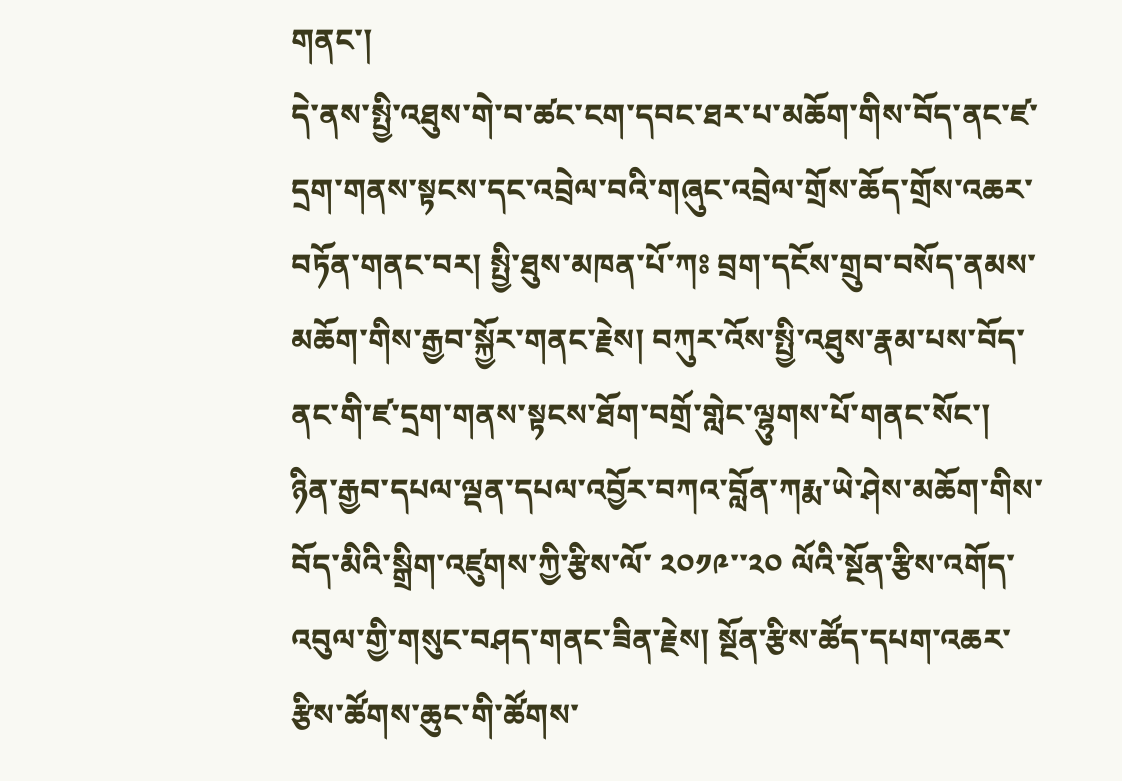གནང་།
དེ་ནས་སྤྱི་འཐུས་གེ་བ་ཚང་ངག་དབང་ཐར་པ་མཆོག་གིས་བོད་ནང་ཛ་དྲག་གནས་སྟངས་དང་འབྲེལ་བའི་གཞུང་འབྲེལ་གྲོས་ཆོད་གྲོས་འཆར་བཏོན་གནང་བར། སྤྱི་ཐུས་མཁན་པོ་ཀཿ བྲག་དངོས་གྲུབ་བསོད་ནམས་མཆོག་གིས་རྒྱབ་སྐྱོར་གནང་རྗེས། བཀུར་འོས་སྤྱི་འཐུས་རྣམ་པས་བོད་ནང་གི་ཛ་དྲག་གནས་སྟངས་ཐོག་བགྲོ་གླེང་ལྷུགས་པོ་གནང་སོང་།
ཉིན་རྒྱབ་དཔལ་ལྡན་དཔལ་འབྱོར་བཀའ་བློན་ཀརྨ་ཡེ་ཤེས་མཆོག་གིས་བོད་མིའི་སྒྲིག་འཛུགས་ཀྱི་རྩིས་ལོ་ ༢༠༡༩་་༢༠ ལོའི་སྔོན་རྩིས་འགོད་འབུལ་གྱི་གསུང་བཤད་གནང་ཟིན་རྗེས། སྔོན་རྩིས་ཚོད་དཔག་འཆར་རྩིས་ཚོགས་ཆུང་གི་ཚོགས་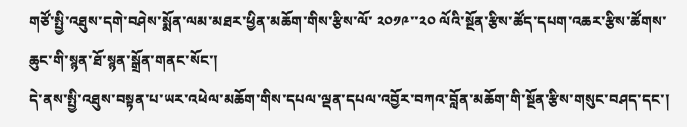གཙོ་སྤྱི་འཐུས་དགེ་བཤེས་སྨོན་ལམ་མཐར་ཕྱིན་མཆོག་གིས་རྩིས་ལོ་ ༢༠༡༩་་༢༠ ལོའི་སྔོན་རྩིས་ཚོད་དཔག་འཆར་རྩིས་ཚོགས་ཆུང་གི་སྙན་ཐོ་སྙན་སྒྲོན་གནང་སོང་།
དེ་ནས་སྤྱི་འཐུས་བསྟན་པ་ཡར་འཕེལ་མཆོག་གིས་དཔལ་ལྡན་དཔལ་འབྱོར་བཀའ་བློན་མཆོག་གི་སྔོན་རྩིས་གསུང་བཤད་དང་།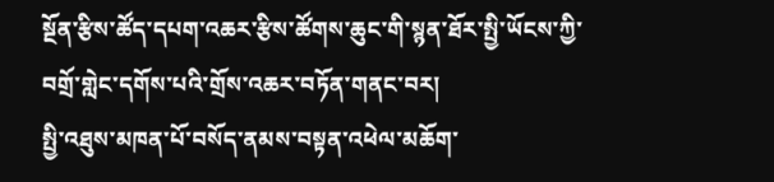སྔོན་རྩིས་ཚོད་དཔག་འཆར་རྩིས་ཚོགས་ཆུང་གི་སྙན་ཐོར་སྤྱི་ཡོངས་ཀྱི་བགྲོ་གླེང་དགོས་པའི་གྲོས་འཆར་བཏོན་གནང་བར།
སྤྱི་འཐུས་མཁན་པོ་བསོད་ནམས་བསྟན་འཕེལ་མཆོག་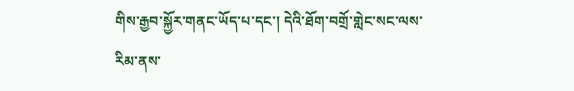གིས་རྒྱབ་སྐྱོར་གནང་ཡོད་པ་དང་། དེའི་ཐོག་བགྲོ་གླེང་སང་ལས་རིམ་ནས་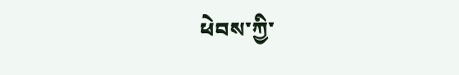ཕེབས་ཀྱི་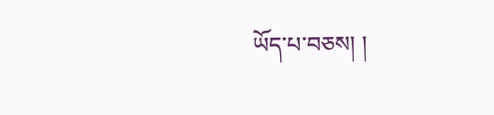ཡོད་པ་བཅས། །